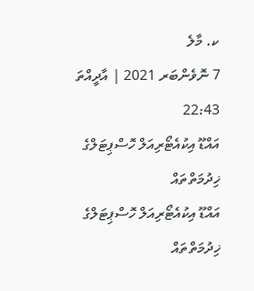ކ. މާލެ
7 ނޮވެންބަރ 2021 | އާދީއްތަ 22:43
އައްޑޫ އިކުއެޓޯރިއަލް ހޮސްޕިޓަލްގެ ޚިދުމަތްތައް
އައްޑޫ އިކުއެޓޯރިއަލް ހޮސްޕިޓަލްގެ ޚިދުމަތްތައް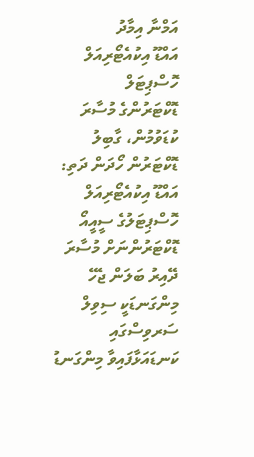އަމްނާ އިމާދު
އައްޑޫ އިކުއެޓޯރިއަލް ހޮސްޕިޓަލް
ޑޮކްޓަރުންގެ މުސާރަ ކުޑަވުމުން، ގާބިލު ޑޮކްޓަރުން ހޯދަން ދަތި: އައްޑޫ އިކުއެޓޯރިއަލް ހޮސްޕިޓަލުގެ ސީއީއޯ
ޑޮކްޓަރުންނަށް މުސާރަ ދޭއިރު ބަލަން ޖެހޭ މިންގަނޑަކީ ސިވިލް ސަރވިސްގައި ކަނޑައަޅާފައިވާ މިންގަނޑު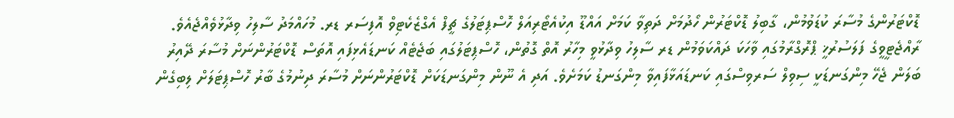ޑޮކްޓަރުންގެ މުސާރަ ކުޑަވުމުން، ގާބިލު ޑޮކްޓަރުން ހޯދުމަށް ދަތިވާ ކަމަށް އައްޑޫ އިކުއެޓޯރިއަލް ހޮސްޕިޓަލުގެ ޗީފް އެގްޒެކެޓިވް އޮފިސަރ ޑރ. މުހައްމަދު ސާލިހު ވިދާޅުވެއްޖެއެވެ.
ރާއްޖެޓީވީގެ ފަލަސުރުޚީ ޕްރޮގްރާމުގައި ވާހަކަ ދައްކަވަމުން ޑރ ސާލިހު ވިދާޅުވީ މިހާރު އޮތް ގޮތުން، ހޮސްޕިޓަލުގައި ބަޖެޓެއް ކަނޑައެޅިފައި އޮތަސް ޑޮކްޓަރުންނަށް މުސާރަ ދޭއިރު ބަލަން ޖެހޭ މިންގަނޑަކީ ސިވިލް ސަރވިސްގައި ކަނޑައަޅާފައިވާ މިންގަނޑު ކަމަށެވެ. އަދި އެ ނޫން މިންގަނޑަކަށް ޑޮކްޓަރުންނަށް މުސާރަ ދިނުމުގެ ބާރު ހޮސްޕިޓަލަށް ލިބިގެން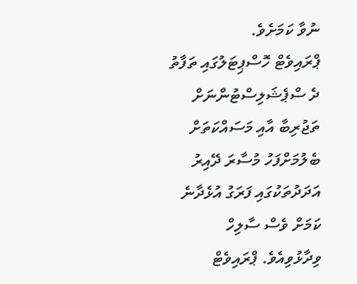ނުވާ ކަމަށެވެ.
ޕްރައިވެޓް ހޮސްޕިޓަލުގައި ތަފާތު ދެ ސްޕެޝަލިސްޓުންނަށް ތަޖުރިބާ އާއި މަސައްކަތަށް ބެލުމަށްފަހު މުސާރަ ދޭއިރު އަދަދުތަކުގައި ފަރަގު އުޅެދާނެ ކަމަށް ވެސް ސާލިހް ވިދާޅުވިއެވެ. ޕްރައިވެޓް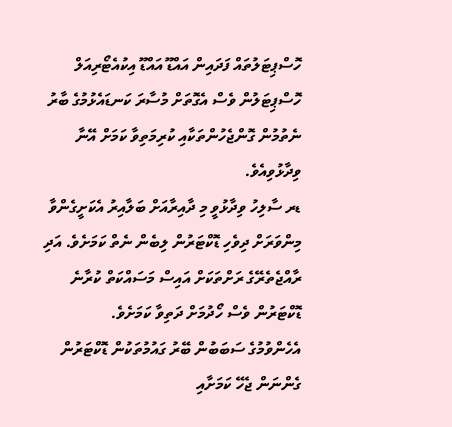ހޮސްޕިޓަލުތައް ފަދައިން އައްޑޫ އައްޑޫ އިކުއެޓޯރިއަލް ހޮސްޕިޓަލުން ވެސް އެގޮތަށް މުސާރަ ކަނޑައެޅުމުގެ ބާރު ނެތުމުން ގޮންޖެހުންތަކާއި ކުރިމަތިވާ ކަމަށް އޭނާ ވިދާޅުވިއެވެ.
ޑރ ސާލިހު ވިދާޅުވީ މި ދާއިރާއަށް ބަލާއިރު އެކަށީގެންވާ މިންވަރަށް ދިވެހި ޑޮކްޓަރުން ލިބެން ނެތް ކަމަށެވެ. އަދި ރާއްޖެތެރޭގެ ރަށްތަކަށް އައިސް މަސައްކަތް ކުރާނެ ޑޮކްޓަރުން ވެސް ހޯދުމަށް ދަތިވާ ކަމަށެވެ.
އެހެންވުމުގެ ސަބަބުން ބޭރު ގައުމުތަކުން ޑޮކްޓަރުން ގެންނަން ޖެހޭ ކަމަށާއި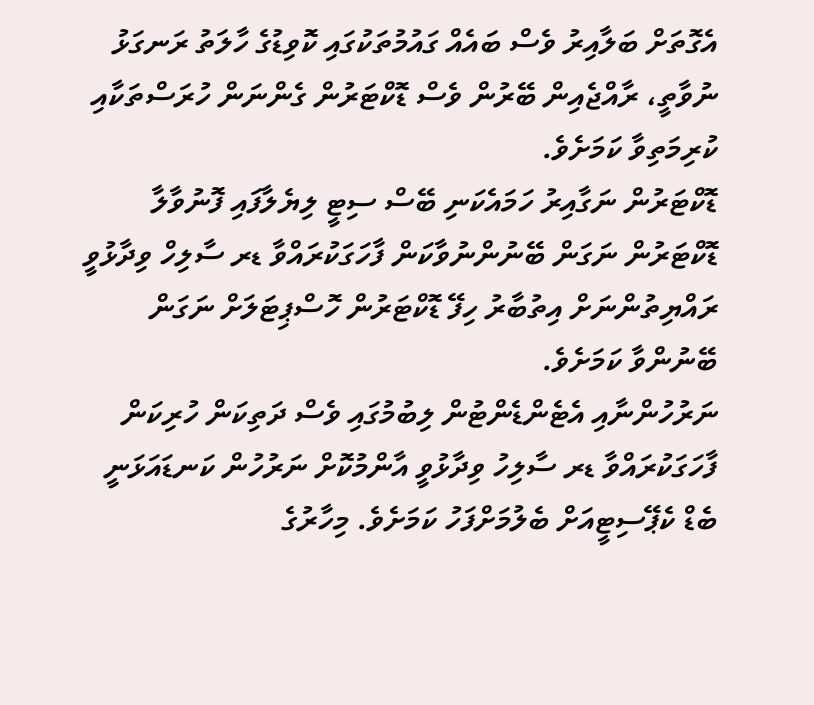އެގޮތަށް ބަލާއިރު ވެސް ބައެއް ގައުމުތަކުގައި ކޮވިޑުގެ ހާލަތު ރަނގަޅު ނުވާތީ، ރާއްޖެއިން ބޭރުން ވެސް ޑޮކްޓަރުން ގެންނަން ހުރަސްތަކާއި ކުރިމަތިވާ ކަމަށެވެ.
ޑޮކްޓަރުން ނަގާއިރު ހަމައެކަނި ބޭސް ސިޓީ ލިޔެލާފައި ފޮނުވާލާ ޑޮކްޓަރުން ނަގަން ބޭނުންނުވާކަން ފާހަގަކުރައްވާ ޑރ ސާލިހް ވިދާޅުވީ ރައްޔިތުންނަށް އިތުބާރު ހިފޭ ޑޮކްޓަރުން ހޮސްޕިޓަލަށް ނަގަން ބޭނުންވާ ކަމަށެވެ.
ނަރުހުންނާއި އެޓެންޑެންޓުން ލިބުމުގައި ވެސް ދަތިކަން ހުރިކަން ފާހަގަކުރައްވާ ޑރ ސާލިހު ވިދާޅުވީ އާންމުކޮށް ނަރުހުން ކަނޑައަޅަނީ ބެޑް ކެޕޭސިޓީއަށް ބެލުމަށްފަހު ކަމަށެވެ. މިހާރުގެ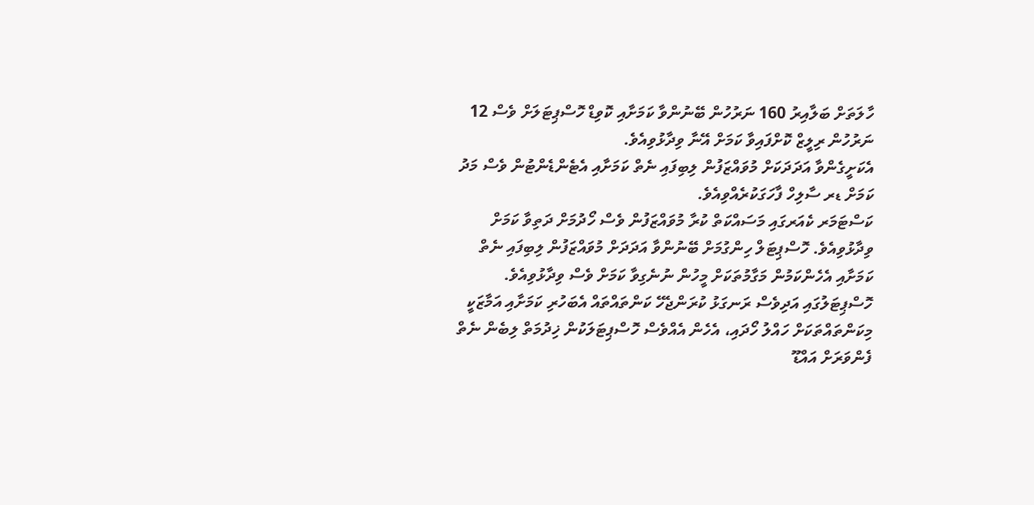ހާލަތަށް ބަލާއިރު 160 ނަރުހުން ބޭނުންވާ ކަމަށާއި ކޮވިޑް ހޮސްޕިޓަލަށް ވެސް 12 ނަރުހުން ރިލީޒް ކޮށްފައިވާ ކަމަށް އޭނާ ވިދާޅުވިއެވެ.
އެކަށީގެންވާ އަދަދަކަށް މުވައްޒަފުން ލިބިފައި ނެތް ކަމަށާއި އެޓެންޑެންޓުން ވެސް މަދު ކަމަށް ޑރ ސާލިހް ފާހަގަކުރެއްވިއެވެ.
ކަސްޓަމަރ ކެއަރގައި މަސައްކަތް ކުރާ މުވައްޒަފުން ވެސް ހޯދުމަށް ދަތިވާ ކަމަށް ވިދާޅުވިއެވެ. ހޮސްޕިޓަލް ހިންގުމަށް ބޭނުންވާ އަދަދަށް މުވައްޒަފުން ލިބިފައި ނެތް ކަމަށާއި އެހެންކަމުން މަގާމުތަކަށް މީހުން ނުނެގިވާ ކަމަށް ވެސް ވިދާޅުވިއެވެ.
ހޮސްޕިޓަލުގައި އަދިވެސް ރަނގަޅު ކުރަންޖެހޭ ކަންތައްތައް އެބަހުރި ކަމަށާއި އަމާޒަކީ މިކަންތައްތަކަށް ހައްލު ހޯދައި، އެހެން އެއްވެސް ހޮސްޕިޓަލަކުން ޚިދުމަތް ލިބެން ނެތް ފެންވަރަށް އައްޑޫ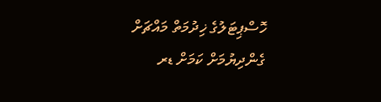ހޮސްޕިޓަލުގެ ޚިދުމަތް މައްޗަށް ގެންދިޔުމަށް ކަމަށް ޑރ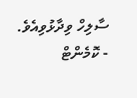ސާލިހް ވިދާޅުވިއެވެ.
- ކޮމެންޓް